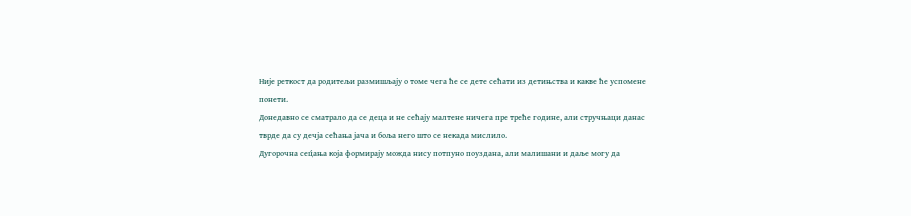Није реткост да родитељи размишљају о томе чега ће се дете сећати из детињства и какве ће успомене понети.
Донедавно се сматрало да се деца и не сећају малтене ничега пре треће године, али стручњаци данас тврде да су дечја сећања јача и боља него што се некада мислило.
Дугорочна сец́ања која формирају можда нису потпуно поуздана, али малишани и даље могу да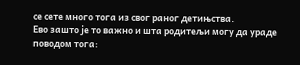се сете много тога из свог раног детињства.
Ево зашто је то важно и шта родитељи могу да ураде поводом тога: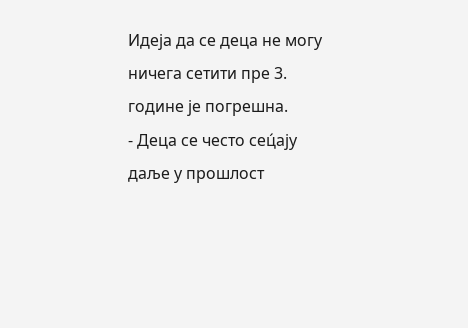Идеја да се деца не могу ничега сетити пре 3. године је погрешна.
- Деца се често сец́ају даље у прошлост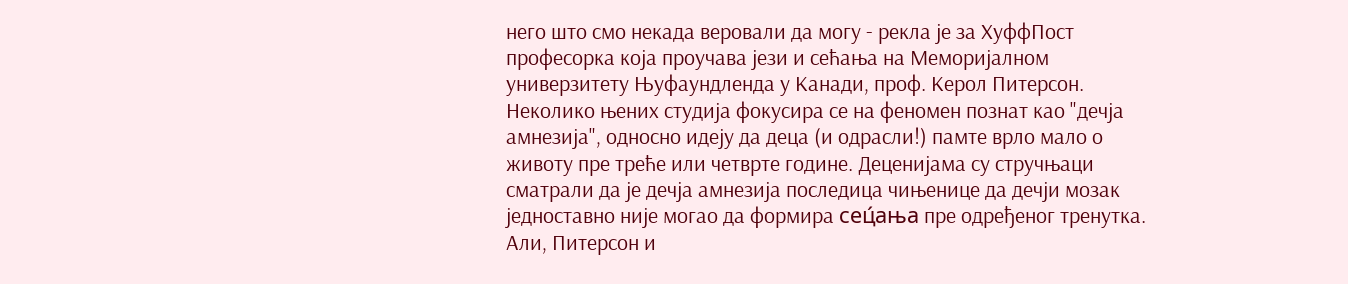него што смо некада веровали да могу - рекла је за ХуффПост професорка која проучава јези и сећања на Меморијалном универзитету Њуфаундленда у Канади, проф. Керол Питерсон.
Неколико њених студија фокусира се на феномен познат као "дечја амнезија", односно идеју да деца (и одрасли!) памте врло мало о животу пре треће или четврте године. Деценијама су стручњаци сматрали да је дечја амнезија последица чињенице да дечји мозак једноставно није могао да формира сец́ања пре одређеног тренутка. Али, Питерсон и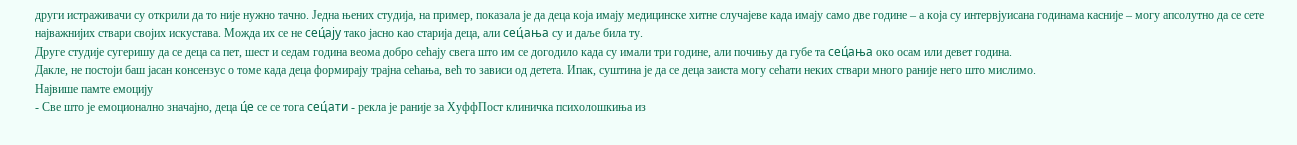други истраживачи су открили да то није нужно тачно. Једна њених студија, на пример, показала је да деца која имају медицинске хитне случајеве када имају само две године – а која су интервјуисана годинама касније – могу апсолутно да се сете најважнијих ствари својих искустава. Можда их се не сец́ају тако јасно као старија деца, али сец́ања су и даље била ту.
Друге студије сугеришу да се деца са пет, шест и седам година веома добро сећају свега што им се догодило када су имали три године, али почињу да губе та сец́ања око осам или девет година.
Дакле, не постоји баш јасан консензус о томе када деца формирају трајна сећања, већ то зависи од детета. Ипак, суштина је да се деца заиста могу сећати неких ствари много раније него што мислимо.
Највише памте емоцију
- Све што је емоционално значајно, деца ц́е се се тога сец́ати - рекла је раније за ХуффПост клиничка психолошкиња из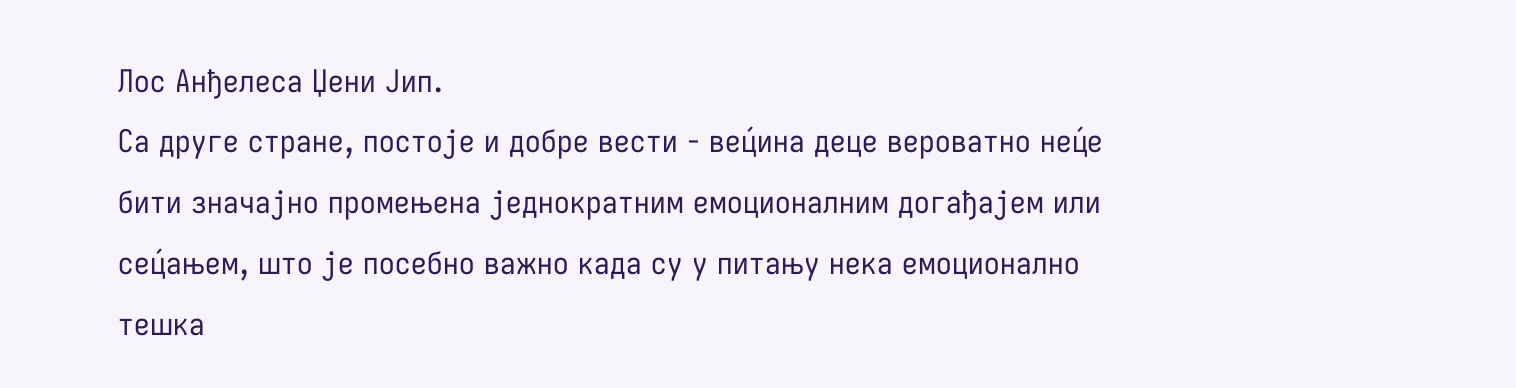Лос Анђелеса Џени Јип.
Са друге стране, постоје и добре вести - вец́ина деце вероватно нец́е бити значајно промењена једнократним емоционалним догађајем или сец́ањем, што је посебно важно када су у питању нека емоционално тешка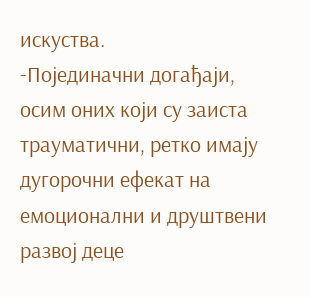искуства.
-Појединачни догађаји, осим оних који су заиста трауматични, ретко имају дугорочни ефекат на емоционални и друштвени развој деце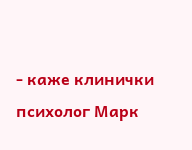- каже клинички психолог Марк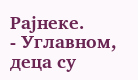Рајнеке.
- Углавном, деца су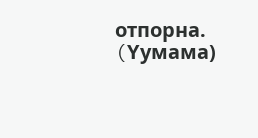отпорна.
(Yумама)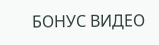БОНУС ВИДЕО